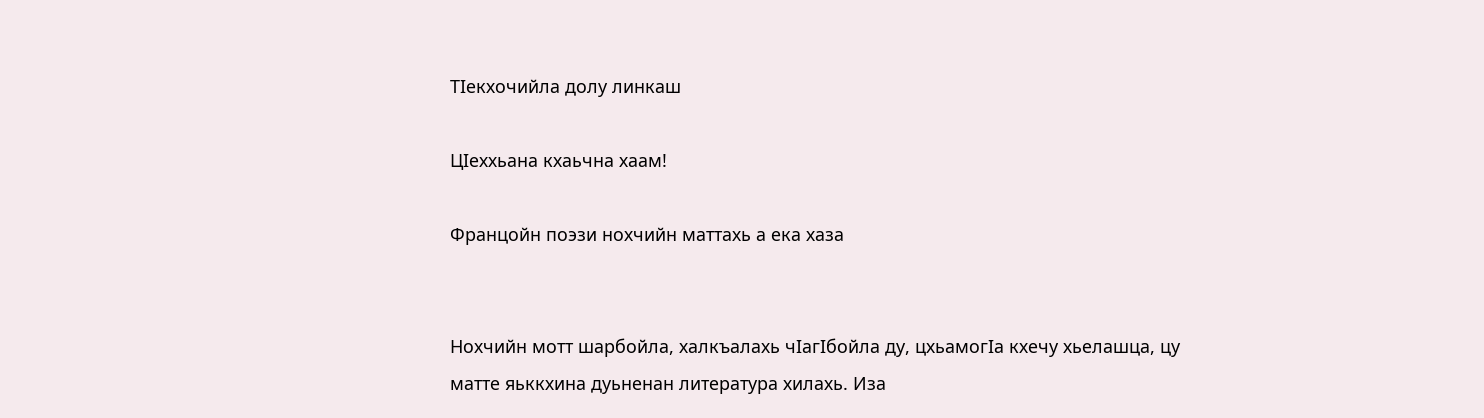ТIекхочийла долу линкаш

ЦIеххьана кхаьчна хаам!

Францойн поэзи нохчийн маттахь а ека хаза


Нохчийн мотт шарбойла, халкъалахь чIагIбойла ду, цхьамогIа кхечу хьелашца, цу матте яьккхина дуьненан литература хилахь. Иза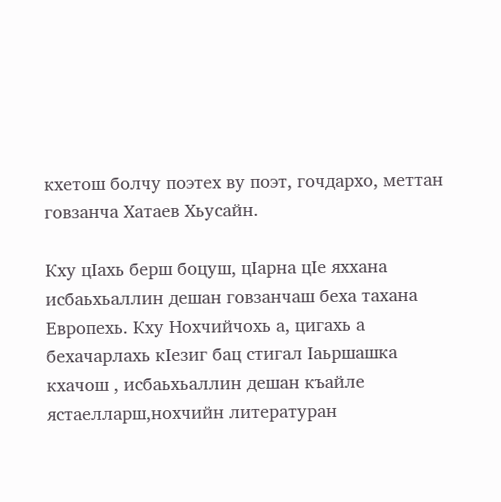кхетош болчу поэтех ву поэт, гочдархо, меттан говзанча Хатаев Хьусайн.

Кху цIахь берш боцуш, цIарна цIе яххана исбаьхьаллин дешан говзанчаш беха тахана Европехь. Кху Нохчийчохь а, цигахь а бехачарлахь кIезиг бац стигал Iаьршашка кхачош , исбаьхьаллин дешан къайле ястаелларш,нохчийн литературан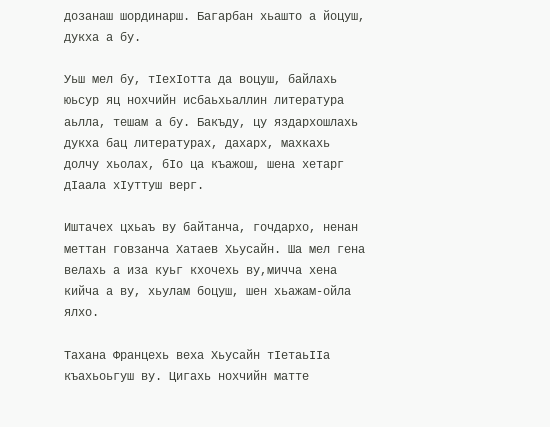дозанаш шординарш. Багарбан хьашто а йоцуш, дукха а бу.

Уьш мел бу, тIехIотта да воцуш, байлахь юьсур яц нохчийн исбаьхьаллин литература аьлла, тешам а бу. Бакъду, цу яздархошлахь дукха бац литературах, дахарх, махкахь долчу хьолах, бIо ца къажош, шена хетарг дIаала хIуттуш верг.

Иштачех цхьаъ ву байтанча, гочдархо, ненан меттан говзанча Хатаев Хьусайн. Ша мел гена велахь а иза куьг кхочехь ву,мичча хена кийча а ву, хьулам боцуш, шен хьажам-ойла ялхо.

Тахана Францехь веха Хьусайн тIетаьIIа къахьоьгуш ву. Цигахь нохчийн матте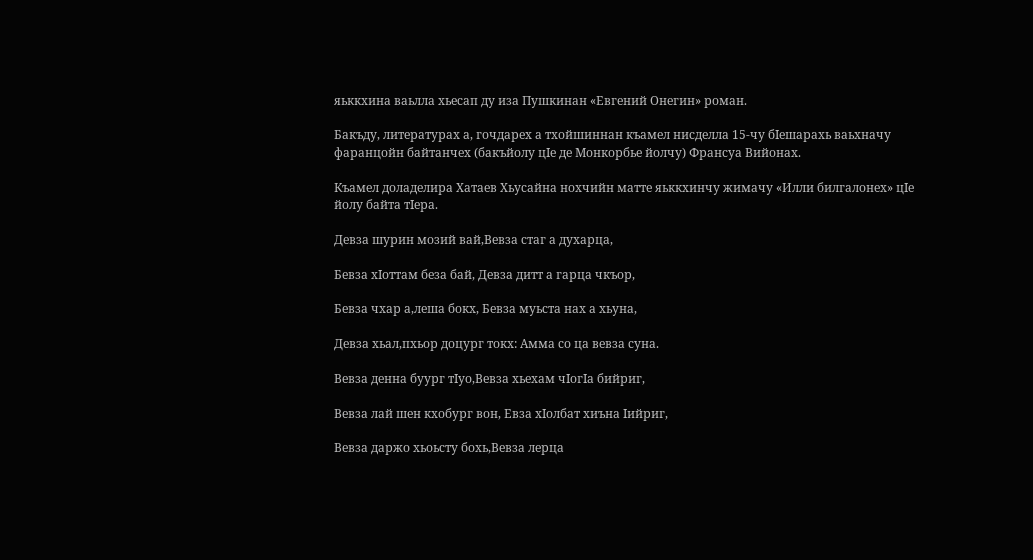яьккхина ваьлла хьесап ду иза Пушкинан «Евгений Онегин» роман.

Бакъду, литературах а, гочдарех а тхойшиннан къамел нисделла 15-чу бIешарахь ваьхначу фаранцойн байтанчех (бакъйолу цIе де Монкорбье йолчу) Франсуа Вийонах.

Къамел доладелира Хатаев Хьусайна нохчийн матте яьккхинчу жимачу «Илли билгалонех» цIе йолу байта тIера.

Девза шурин мозий вай,Вевза стаг а духарца,

Бевза хIоттам беза бай, Девза дитт а гарца чкъор,

Бевза чхар а,леша бокх, Бевза муьста нах а хьуна,

Девза хьал,пхьор доцург токх: Амма со ца вевза суна.

Вевза денна буург тIуо,Вевза хьехам чIогIа бийриг,

Вевза лай шен кхобург вон, Евза хIолбат хиъна Iийриг,

Вевза даржо хьоьсту бохь,Вевза лерца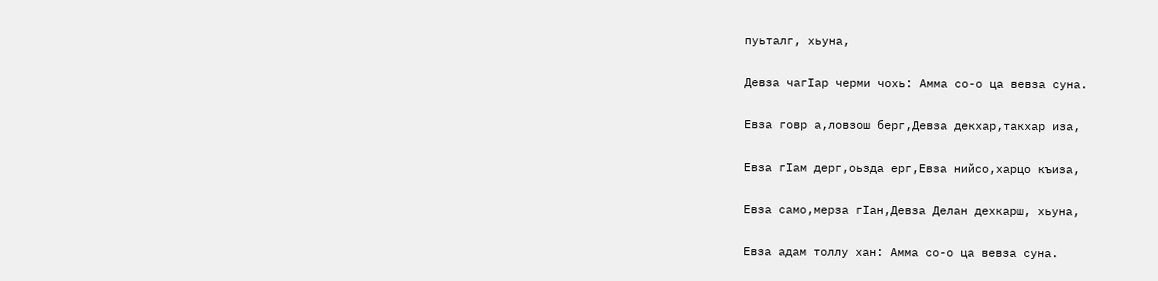пуьталг, хьуна,

Девза чагIар черми чохь: Амма со-о ца вевза суна.

Евза говр а,ловзош берг,Девза декхар,такхар иза,

Евза гIам дерг,оьзда ерг,Евза нийсо,харцо къиза,

Евза само,мерза гIан,Девза Делан дехкарш, хьуна,

Евза адам толлу хан: Амма со-о ца вевза суна.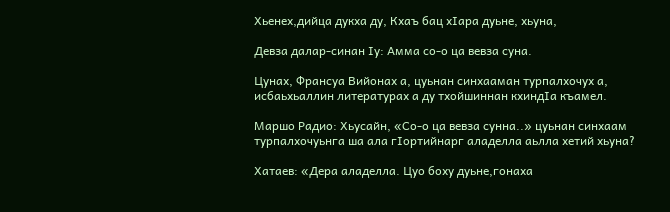Хьенех,дийца дукха ду, Кхаъ бац хIара дуьне, хьуна,

Девза далар-синан Iу: Амма со-о ца вевза суна.

Цунах, Франсуа Вийонах а, цуьнан синхааман турпалхочух а, исбаьхьаллин литературах а ду тхойшиннан кхиндIа къамел.

Маршо Радио: Хьусайн, «Со-о ца вевза сунна..» цуьнан синхаам турпалхочуьнга ша ала гIортийнарг аладелла аьлла хетий хьуна?

Хатаев: «Дера аладелла. Цуо боху дуьне,гонаха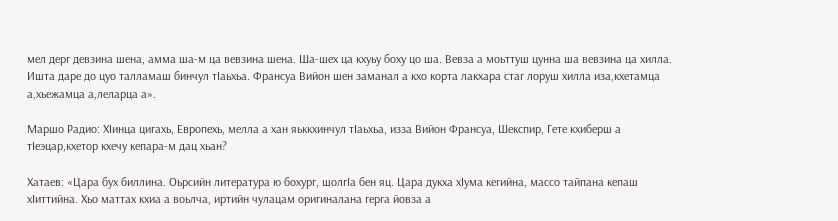мел дерг девзина шена, амма ша-м ца вевзина шена. Ша-шех ца кхуьу боху цо ша. Вевза а моьттуш цунна ша вевзина ца хилла. Ишта даре до цуо талламаш бинчул тIаьхьа. Франсуа Вийон шен заманал а кхо корта лакхара стаг лоруш хилла иза,кхетамца а,хьежамца а,леларца а».

Маршо Радио: ХIинца цигахь, Европехь, мелла а хан яьккхинчул тIаьхьа, изза Вийон Франсуа, Шекспир, Гете кхиберш а тIеэцар,кхетор кхечу кепара-м дац хьан?

Хатаев: «Цара бух биллина. Оьрсийн литература ю бохург, шолгIа бен яц. Цара дукха хIума кегийна, массо тайпана кепаш хIиттийна. Хьо маттах кхиа а воьлча, иртийн чулацам оригиналана герга йовза а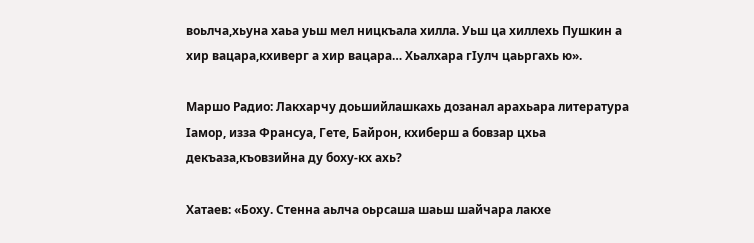воьлча,хьуна хаьа уьш мел ницкъала хилла. Уьш ца хиллехь Пушкин а хир вацара,кхиверг а хир вацара… Хьалхара гIулч цаьргахь ю».

Маршо Радио: Лакхарчу доьшийлашкахь дозанал арахьара литература Iамор, изза Франсуа, Гете, Байрон, кхиберш а бовзар цхьа декъаза,къовзийна ду боху-кх ахь?

Хатаев: «Боху. Стенна аьлча оьрсаша шаьш шайчара лакхе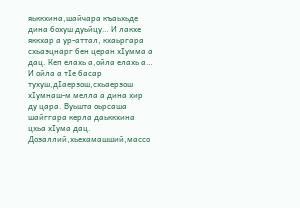яьккхина,шайчара къаьхьде дина бохуш дуьйцу… И лакхе яккхар а ур-аттал, кхаьргара схьаэцнарг бен церан хIумма а дац. Кеп елахь а,ойла елахь а… И ойла а тIе басар тухуш,дIаерзош,схьаерзош хIумнаш-м мелла а дина хир ду цара. Вуьшта оьрсаша шайггара керла даьккхина цхьа хIума дац. Дозаллий,хьехамашший,массо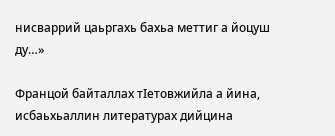нисваррий цаьргахь бахьа меттиг а йоцуш ду…»

Францой байталлах тIетовжийла а йина, исбаьхьаллин литературах дийцина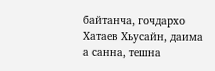байтанча, гочдархо Хатаев Хьусайн, даима а санна, тешна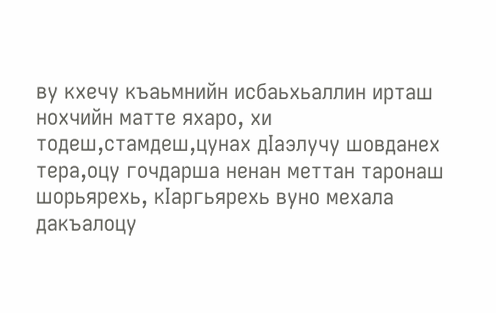ву кхечу къаьмнийн исбаьхьаллин ирташ нохчийн матте яхаро, хи тодеш,стамдеш,цунах дIаэлучу шовданех тера,оцу гочдарша ненан меттан таронаш шорьярехь, кIаргьярехь вуно мехала дакъалоцу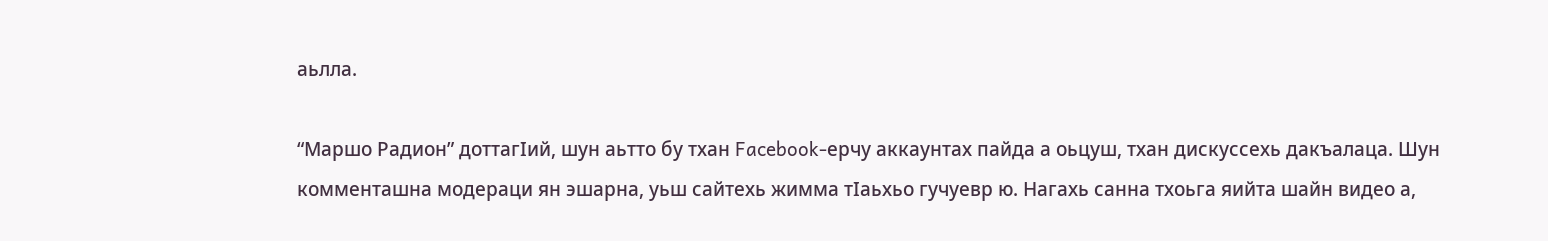аьлла.

“Маршо Радион” доттагIий, шун аьтто бу тхан Facebook-ерчу аккаунтах пайда а оьцуш, тхан дискуссехь дакъалаца. Шун комменташна модераци ян эшарна, уьш сайтехь жимма тIаьхьо гучуевр ю. Нагахь санна тхоьга яийта шайн видео а,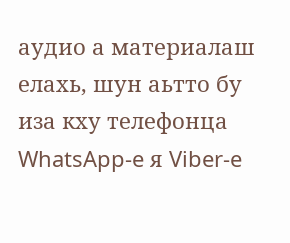аудио а материалаш елахь, шун аьтто бу иза кху телефонца WhatsApp-e я Viber-e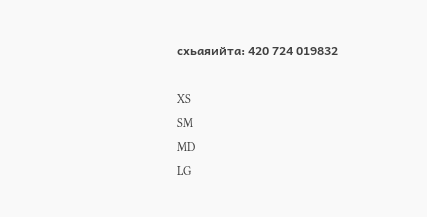схьаяийта: 420 724 019832

XS
SM
MD
LG